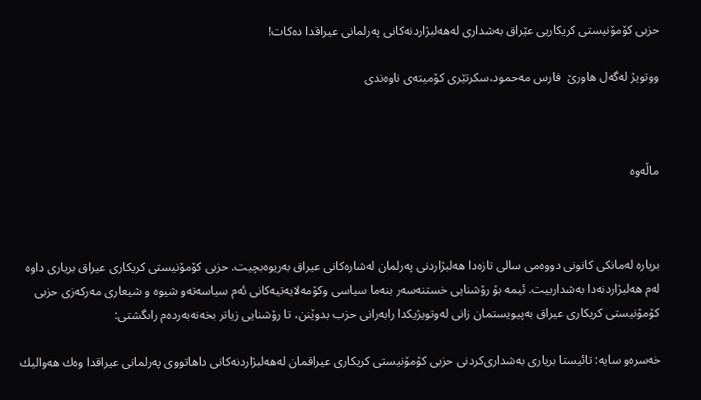حزبى کۆمۆنیستى کریکاریى عێراق بەشدارى لەهەلبژاردنەکانى پەرلمانى عیراقدا دەکات!

ووتویژ لەگەل هاورێ  فارس مەحمود،سکرتێرى کۆمیتەى ناوەندى



ماڵه‌وه



بریارە لەمانکى کانونى دووەمى سالى تازەدا هەلبژاردنى پەرلمان لەشارەکانى عیراق بەریوەبچیت. حزبى کۆمۆنیستى کریکارى عیراق بریارى داوە لەم هەلبژاردنەدا بەشداربیت. ئیمە بۆ رۆشنایى خستنەسەر بنەما سیاسى وکۆمەلایەتیەکانى ئەم سیاسەتەو شیوە و شیعارى مەرکەزى حزبى کۆمۆنیستى کریکارى عیراق بەپیویستمان زانى لەوتویژیکدا رابەرانى حزب بدوێنن، تا رۆشنایى زیاتر بخەنەبەردەم راىگشتى:

خه‌سره‌و سایه‌: تائیستا بریاری‌ به‌شداری‌كردنی‌ حزبی‌ كۆمۆنیستی‌ كریكاری‌ عیراقمان له‌هه‌لبژاردنه‌كانی‌ داهاتووی‌ په‌رلمانی‌ عیراقدا وه‌ك هه‌والیك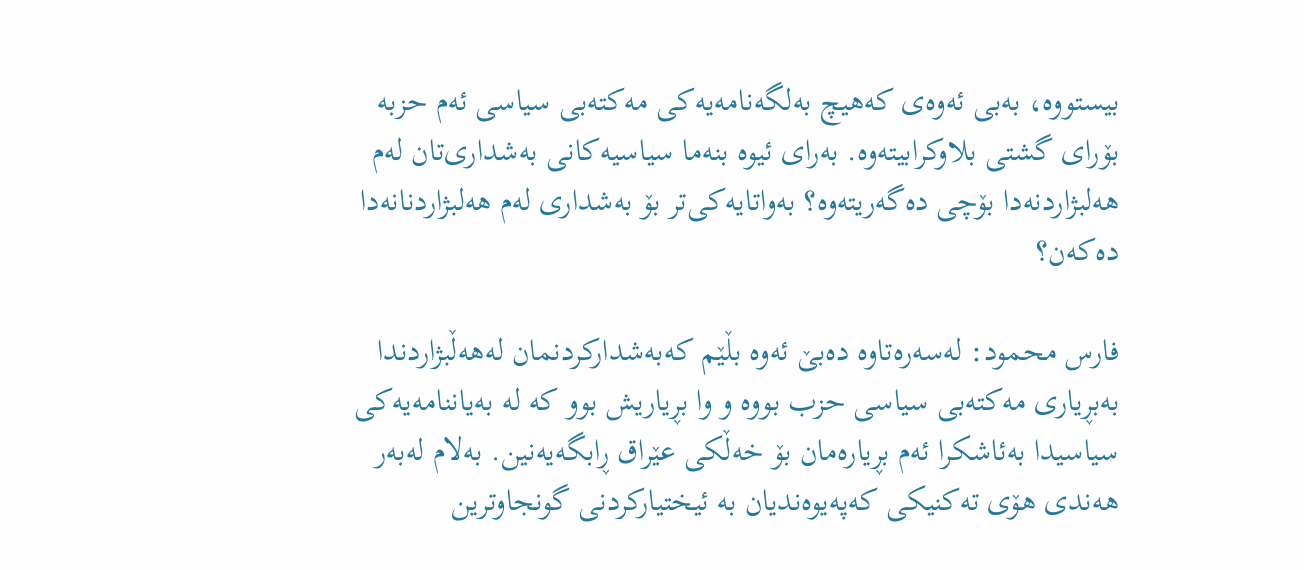بیستووه‌، به‌بی‌ ئه‌وه‌ی‌ كه‌هیچ به‌لگه‌نامه‌یه‌كی‌ مه‌كته‌بی‌ سیاسی‌ ئه‌م حزبه‌ بۆرای‌ گشتی‌ بلاوكرابیته‌وه‌. به‌رای‌ ئیوه‌ بنه‌ما سیاسیه‌كانی‌ به‌شداری‌تان له‌م هه‌لبژاردنه‌دا بۆچی‌ ده‌گه‌ریته‌وه‌؟ به‌واتایه‌كی‌تر بۆ به‌شداری‌ له‌م هه‌لبژاردنانه‌دا ده‌كه‌ن؟

فارس محمود: له‌سه‌ره‌تاوه‌ ده‌بێ‌ ئه‌وه‌ بڵێم كه‌به‌شداركردنمان له‌هه‌ڵبژاردندا به‌بڕیاری‌ مه‌كته‌بی‌ سیاسی‌ حزب بووه‌ و وا بڕیاریش بوو كه‌ له‌ به‌یاننامه‌یه‌كی‌ سیاسیدا به‌ئاشكرا ئه‌م بڕیاره‌مان بۆ خه‌ڵكی‌ عێراق ڕابگه‌یه‌نین. به‌لام له‌به‌ر هه‌ندی‌ هۆی‌ ته‌كنیكی‌ كه‌په‌یوه‌ندیان به‌ ئیختیاركردنی‌ گونجاوترین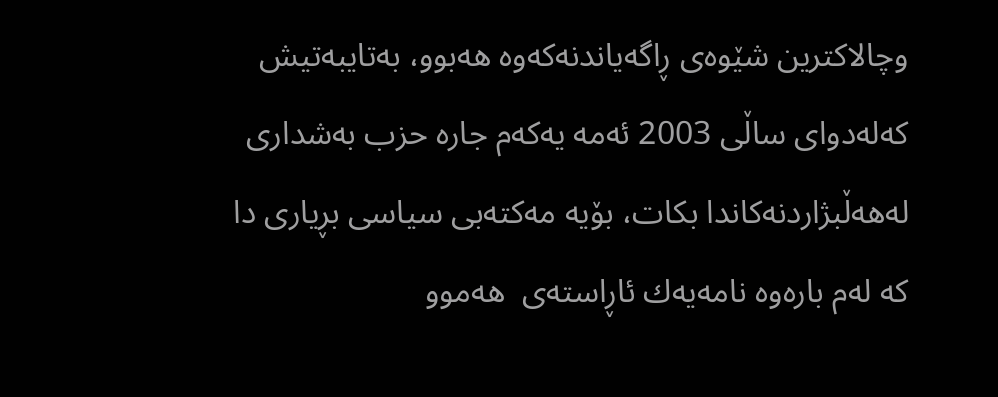وچالاكترین شێوه‌ی‌ ڕاگه‌یاندنه‌كه‌وه‌ هه‌بوو، به‌تایبه‌تیش كه‌له‌دوای‌ ساڵی‌ 2003 ئه‌مه‌ یه‌كه‌م جاره‌ حزب به‌شداری‌ له‌هه‌ڵبژاردنه‌كاندا بكات، بۆیه‌ مه‌كته‌بی‌ سیاسی‌ بڕیاری‌ دا كه‌ له‌م باره‌وه‌ نامه‌یه‌ك ئاڕاسته‌ی‌  هه‌موو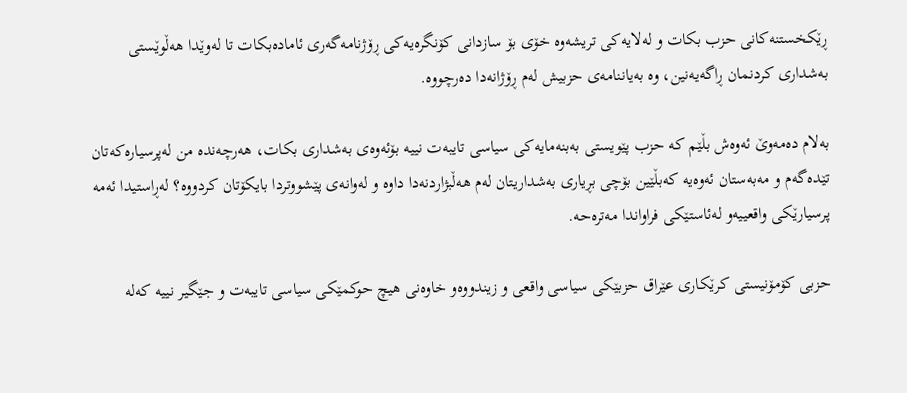ڕێكخستنه‌كانی‌ حزب بكات و له‌لایه‌كی‌ تریشه‌وه‌ خۆی‌ بۆ سازدانی‌ كۆنگره‌یه‌كی‌ ڕۆژنامه‌گه‌ری‌ ئاماده‌بكات تا له‌وێدا هه‌ڵوێستی‌ به‌شداری كردنمان ڕاگه‌یه‌نین، وه‌ به‌یاننامه‌ی‌ حزبیش له‌م ڕۆژانه‌دا ده‌رچووه‌.

به‌لام ده‌مه‌وێ‌ ئه‌وه‌ش بڵێم كه‌ حزب پێویستی‌ به‌بنه‌مایه‌كی‌ سیاسی‌ تایبه‌ت نییه‌ بۆئه‌وه‌ی‌ به‌شداری‌ بكات، هه‌رچه‌نده‌ من له‌پرسیاره‌كه‌تان تێده‌گه‌م و مه‌به‌ستان ئه‌وه‌یه‌ كه‌بڵێین بۆچی‌ بڕیاری‌ به‌شداریتان له‌م هه‌ڵبژاردنه‌دا داوه‌ و له‌وانه‌ی‌ پێشووتردا بایكۆتان كردووه‌؟ له‌ڕاستیدا ئه‌مه‌ پرسیارێكی‌ واقعییه‌و له‌ئاستێكی‌ فراواندا مه‌تره‌حه‌.

حزبی‌ كۆمۆنیستی‌ كرێكاری‌ عێراق حزبێكی‌ سیاسی واقعی‌ و زیندووه‌و خاوه‌نی‌ هیچ حوكمێكی‌ سیاسی‌ تایبه‌ت و جێگیر نییه‌ كه‌له‌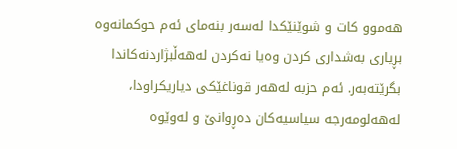هه‌موو كات و شوێنێكدا له‌سه‌ر بنه‌مای ئه‌م حوكمانه‌وه‌ بڕیاری‌ به‌شداری‌ كردن وه‌یا نه‌كردن له‌هه‌ڵبژاردنه‌كاندا بگرێته‌به‌ر. ئه‌م حزبه‌ له‌هه‌ر قوناغێكی‌ دیاریكراودا، له‌هه‌لومه‌رجه‌ سیاسیه‌كان ده‌ڕوانێ‌ و له‌وێوه‌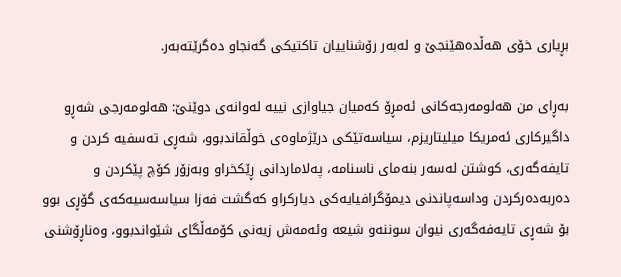بڕیاری‌ خۆی‌ هه‌ڵده‌هێنجێ‌ و له‌به‌ر رۆشناییان تاكتیكی‌ گه‌نجاو ده‌گرێته‌به‌ر.

به‌ڕای‌ من هه‌لومه‌رجه‌كانی‌ ئه‌مڕۆ كه‌میان جیاوازی نییه‌ له‌وانه‌ی‌ دوێنێ‌: هه‌لومه‌رجی‌ شه‌ڕو داگیركاری‌ ئه‌مریكا میلیتاریزم، سیاسه‌تێكی‌ درێژماوه‌ی‌ خوڵقاندبوو، شه‌ڕی‌ ته‌سفیه‌ كردن و تایفه‌گه‌ری‌، كوشتن له‌سه‌ر بنه‌مای‌ ناسنامه‌، په‌لاماردانی‌ ڕێكخراو وبه‌زۆر كۆچ پێكردن و ده‌ربه‌ده‌ركردن وداسه‌پاندنی‌ دیمۆگرافیایه‌كی‌ دیاركراو كه‌گشت فه‌زا سیاسه‌سیه‌كه‌ی‌ گۆڕی‌ بوو بۆ شه‌ڕی‌ تایه‌فه‌گه‌ری‌ نیوان سوننه‌و شیعه‌ وئه‌مه‌ش زیه‌نی‌ كۆمه‌ڵگای‌ شێواندبوو، وه‌ناڕۆشنی‌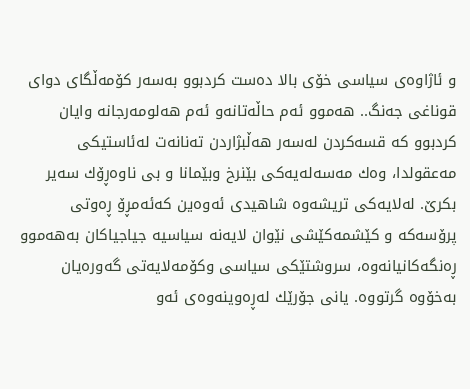و ئاژاوه‌ی‌ سیاسی‌ خۆی‌ بالا ده‌ست كردبوو به‌سه‌ر كۆمه‌ڵگای‌ دوای‌ قوناغی‌ جه‌نگ.. هه‌موو ئه‌م حاڵه‌تانه‌و ئه‌م هه‌لومه‌رجانه‌ وایان كردبوو كه‌ قسه‌كردن له‌سه‌ر هه‌ڵبژاردن ته‌نانه‌ت له‌ئاستیكی‌ مه‌عقولدا، وه‌ك مه‌سه‌له‌یه‌كی‌ بێنرخ وبێمانا و بی‌ ناوه‌ڕۆك سه‌یر بكرێ‌. له‌لایه‌كی‌ تریشه‌وه‌ شاهیدی‌ ئه‌وه‌ین كه‌ئه‌مڕۆ ڕه‌وتی‌ پرۆسه‌كه‌ و كێشمه‌كێشی‌ نێوان لایه‌نه‌ سیاسیه‌ جیاجیاكان به‌هه‌موو ڕه‌نگه‌كانیانه‌وه‌، سروشتێكی‌ سیاسی‌ وكۆمه‌لایه‌تی‌ گه‌وره‌یان به‌خۆوه‌ گرتووه‌. یانی‌ جۆرێك له‌ڕه‌وینه‌وه‌ی‌ ئه‌و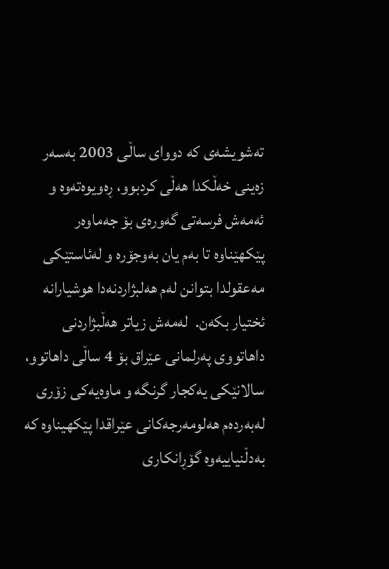ته‌شویشه‌ی‌ كه‌ دووای‌ ساڵی‌ 2003 به‌سه‌ر زه‌ینی‌ خه‌ڵكدا هه‌ڵی‌ كردبوو، ڕه‌ویوه‌ته‌وه‌ و ئه‌مه‌ش فرسه‌تی‌ گه‌وره‌ی‌ بۆ جه‌ماوه‌ر پێكهێناوه‌ تا به‌م یان به‌وجۆره‌ و له‌ئاستێكی‌ مه‌عقولدا بتوانن له‌م هه‌لبژاردنه‌دا هوشیارانه‌ ئختیار بكه‌ن.  له‌مه‌ش زیاتر هه‌ڵبژاردنی‌ داهاتووی‌ په‌رلمانی‌ عێراق بۆ 4 ساڵی‌ داهاتوو، سالانێكی‌ یه‌كجار گرنگه‌ و ماوه‌یه‌كی‌ زۆری‌ له‌به‌رده‌م هه‌لومه‌رجه‌كانی‌ عێراقدا پێكهیناوه‌ كه‌ به‌دڵنیاییه‌وه‌ گۆڕانكاری‌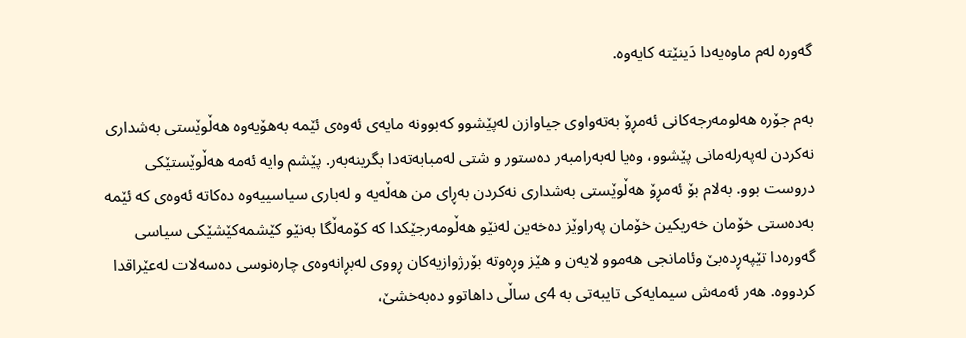گه‌وره‌ له‌م ماوه‌یه‌دا دَینێته‌ كایه‌وه‌.

به‌م جۆره‌ هه‌لومه‌رجه‌كانی‌ ئه‌مڕۆ به‌ته‌واوی‌ جیاوازن له‌پێشوو كه‌بوونه‌ مایه‌ی‌ ئه‌وه‌ی‌ ئێمه‌ به‌هۆیه‌وه‌ هه‌ڵوێستی‌ به‌شداری‌ نه‌كردن له‌په‌رله‌مانی‌ پێشوو، وه‌یا له‌به‌رامبه‌ر ده‌ستور و شتی‌ له‌مبابه‌ته‌دا بگرینه‌به‌ر. پێشم وایه‌ ئه‌مه‌ هه‌ڵوێستێكی‌ دروست بوو. به‌لام بۆ ئه‌مڕۆ هه‌ڵوێستی‌ به‌شداری‌ نه‌كردن به‌ڕای‌ من هه‌ڵه‌یه‌ و له‌باری‌ سیاسییه‌وه‌ ده‌كاته‌ ئه‌وه‌ی‌ كه‌ ئێمه‌ به‌ده‌ستی‌ خۆمان خه‌ریكین خۆمان په‌راوێز ده‌خه‌ین له‌نێو هه‌ڵومه‌رجێكدا كه‌ كۆمه‌ڵگا به‌نێو كێشمه‌كێشێكی‌ سیاسی گه‌وره‌دا تێپه‌ڕده‌بێ‌ وئامانجی‌ هه‌موو لایه‌ن و هێز وڕه‌وته‌ بۆرژوازیه‌كان ڕووی‌ له‌بڕانه‌وه‌ی‌ چاره‌نوسی‌ ده‌سه‌لات له‌عێراقدا كردووه‌. هه‌ر ئه‌مه‌ش سیمایه‌كی‌ تایبه‌تی‌ به‌ 4ی‌ ساڵی‌ داهاتوو ده‌به‌خشێ‌،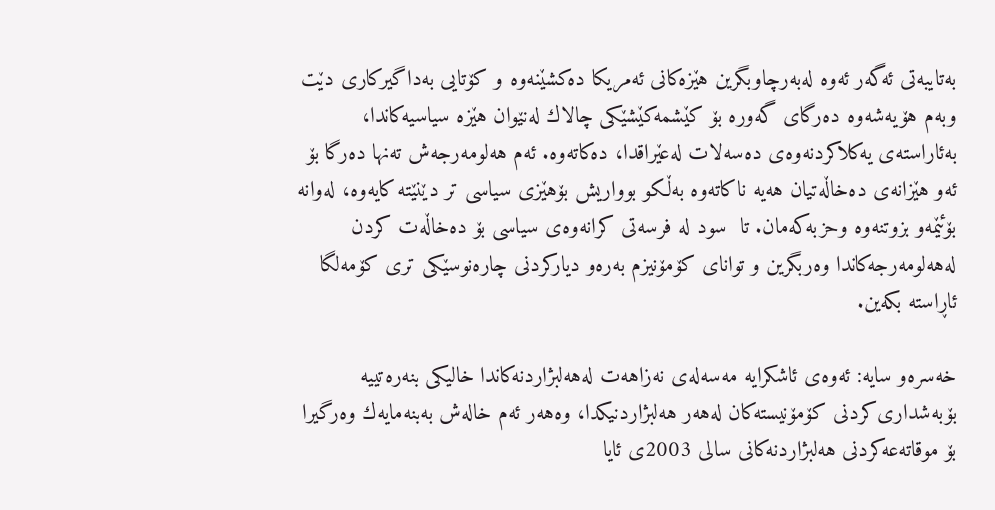به‌تایبه‌تی‌ ئه‌گه‌ر ئه‌وه‌ له‌به‌رچاوبگرین هێزه‌كانی‌ ئه‌مریكا ده‌كشێنه‌وه‌ و كۆتایی‌ به‌داگیركاری‌ دێت وبه‌م هۆیه‌شه‌وه‌ ده‌رگای‌ گه‌وره‌ بۆ كێشمه‌كێشێكی‌ چالاك له‌نێوان هێزه‌ سیاسیه‌كاندا، به‌ئاراسته‌ی‌ یه‌كلاكردنه‌وه‌ی‌ ده‌سه‌لات له‌عێراقدا، ده‌كاته‌وه‌. ئه‌م هه‌لومه‌رجه‌ش ته‌نها ده‌رگا بۆ ئه‌و هێزانه‌ی‌ ده‌خاڵه‌تیان هه‌یه‌ ناكاته‌وه‌ به‌ڵكو بوواریش بۆهێزی‌ سیاسی‌ تر دێنێته‌ كایه‌وه‌، له‌وانه‌ بۆئێمه‌و بزوتنه‌وه‌ وحزبه‌كه‌مان. تا  سود له‌ فرسه‌تی‌ كرانه‌وه‌ی‌ سیاسی‌ بۆ ده‌خاڵه‌ت كردن له‌هه‌لومه‌رجه‌كاندا وه‌ربگرین و توانای‌ كۆمۆنیزم به‌ره‌و دیاركردنی‌ چاره‌نوسێكی‌ تری‌ كۆمه‌لگا ئاڕاسته‌ بكه‌ین.

خه‌سره‌و سایه‌: ئه‌وه‌ی‌ ئاشكرایه‌ مه‌سه‌له‌ی‌ نه‌زاهه‌ت له‌هه‌لبژاردنه‌كاندا خالیكی‌ بنه‌ره‌تییه‌ بۆبه‌شداری‌كردنی‌ كۆمۆنیسته‌كان له‌هه‌ر هه‌لبژاردنیكدا، وه‌هه‌ر ئه‌م خاله‌ش به‌بنه‌مایه‌ك وه‌رگیرا بۆ موقاته‌عه‌كردنی‌ هه‌لبژاردنه‌كانی‌ سالی‌ 2003ی‌ ئایا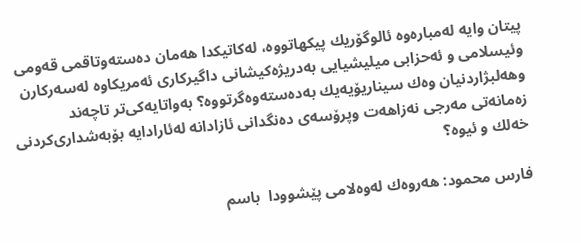پیتان وایه‌ له‌مباره‌وه‌ ئالوگۆریك پیكهاتووه‌، له‌كاتیكدا هه‌مان ده‌سته‌وتاقمی‌ قه‌ومی‌ وئیسلامی‌ و ئه‌حزابی‌ میلیشیایی‌ به‌دریژه‌كیشانی‌ داگیركاری‌ ئه‌مریكاوه‌ له‌سه‌ركارن وهه‌لبژاردنیان وه‌ك سیناریۆیه‌یك به‌ده‌سته‌وه‌گرتووه‌؟ به‌واتایه‌كی‌تر تاچه‌ند زه‌مانه‌تی‌ مه‌رجی‌ نه‌زاهه‌ت وپرۆسه‌ی‌ ده‌نگدانی‌ ئازادانه‌ له‌ئارادایه‌ بۆبه‌شداری‌كردنی‌ خه‌لك و ئیوه‌؟

فارس محمود: هه‌روه‌ك له‌وه‌لامی‌ پێشوودا  باسم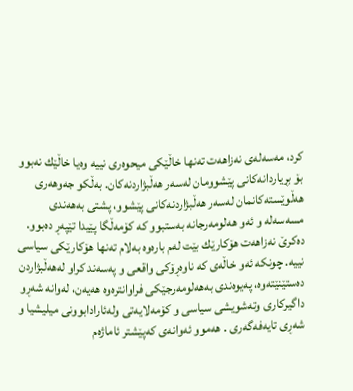كرد، مه‌سه‌له‌ی‌ نه‌زاهه‌ت ته‌نها خاڵێكی‌ میحوه‌ری‌ نییه‌ وه‌یا خاڵێك نه‌بوو بۆ بڕیاردانه‌كانی‌ پێشوومان له‌سه‌ر هه‌ڵبژاردنه‌كان. به‌ڵكو جه‌وهه‌ری‌ هه‌ڵوێسته‌كانمان له‌سه‌ر هه‌ڵبژاردنه‌كانی‌ پێشوو، پشتی‌ به‌هه‌ندی‌ مسه‌سه‌له‌ و ئه‌و هه‌لومه‌رجانه‌ به‌ستبوو كه‌ كۆمه‌ڵگا پێیدا تێپه‌ڕ ده‌بوو. ده‌كرێ‌ نه‌زاهه‌ت هۆكارێك بێت له‌م باره‌وه‌ به‌لام ته‌نها هۆكارێكی‌ سیاسی‌ نییه‌. چونكه‌ ئه‌و خاڵه‌ی‌ كه‌ ناوه‌ڕۆكی‌ واقعی‌ و په‌سه‌ند كراو له‌هه‌ڵبژاردن ده‌ستێنێته‌وه‌، په‌یوه‌ندی به‌هه‌لومه‌رجێكی‌ فراوانتره‌وه‌ هه‌یه‌ن، له‌وانه‌ شه‌ڕو داگیركاری‌ وته‌شویشی‌ سیاسی‌ و كۆمه‌لایه‌تی‌ وله‌ئارادابوونی‌ میلیشیا و شه‌ڕی‌ تایه‌فه‌گه‌ری‌ . هه‌موو ئه‌وانه‌ی‌ كه‌پێشتر ئاماژه‌م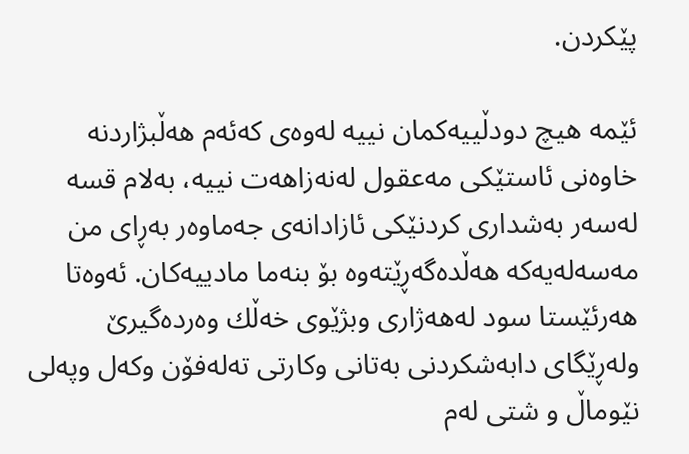پێكردن.

ئێمه‌ هیچ دودڵییه‌كمان نییه‌ له‌وه‌ی‌ كه‌ئه‌م هه‌ڵبژاردنه‌ خاوه‌نی‌ ئاستێكی‌ مه‌عقول له‌نه‌زاهه‌ت نییه‌، به‌لام قسه‌ له‌سه‌ر به‌شداری كردنێكی‌ ئازادانه‌ی‌ جه‌ماوه‌ر به‌ڕای‌ من مه‌سه‌له‌یه‌كه‌ هه‌ڵده‌گه‌ڕێته‌وه‌ بۆ بنه‌ما مادییه‌كان. ئه‌وه‌تا هه‌رئێستا سود له‌هه‌ژاری‌ وبژێوی‌ خه‌ڵك وه‌رده‌گیرێ‌ وله‌ڕێگای‌ دابه‌شكردنی‌ به‌تانی‌ وكارتی‌ ته‌له‌فۆن وكه‌ل وپه‌لی‌ نێوماڵ و شتی‌ له‌م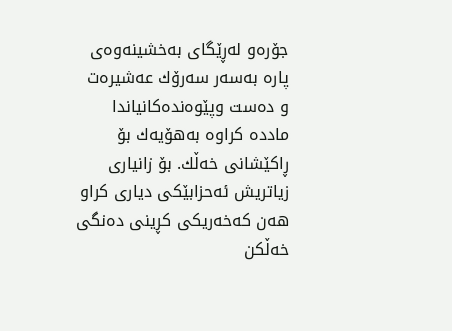جۆره‌و له‌ڕێگای‌ به‌خشینه‌وه‌ی‌ پاره‌ به‌سه‌ر سه‌رۆك عه‌شیره‌ت و ده‌ست وپێوه‌نده‌كانیاندا مادده‌ كراوه‌ به‌هۆیه‌ك بۆ ڕاكێشانی‌ خه‌ڵك. بۆ زانیاری‌ زیاتریش ئه‌حزابێكی‌ دیاری‌ كراو هه‌ن كه‌خه‌ریكی‌ كڕینی‌ ده‌نگی‌ خه‌ڵكن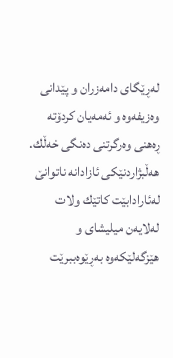له‌ڕێگای‌ دامه‌زران و پێدانی‌ وه‌زیفه‌وه‌ و ئه‌مه‌یان كردۆته‌ ڕه‌هنی‌ وه‌رگرتنی‌ ده‌نگی‌ خه‌ڵك. هه‌ڵبژاردنێكی‌ ئازادانه‌ ناتوانێ‌ له‌ئارادابێت كاتێك ولات له‌لایه‌ن میلیشای و هێزگه‌لێكه‌وه‌ به‌ڕێوه‌ببرێت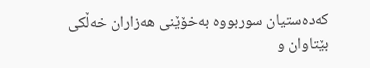كه‌ده‌ستیان سوربووه‌ به‌خۆێنی‌ هه‌زاران خه‌ڵكی‌ بێتاوان و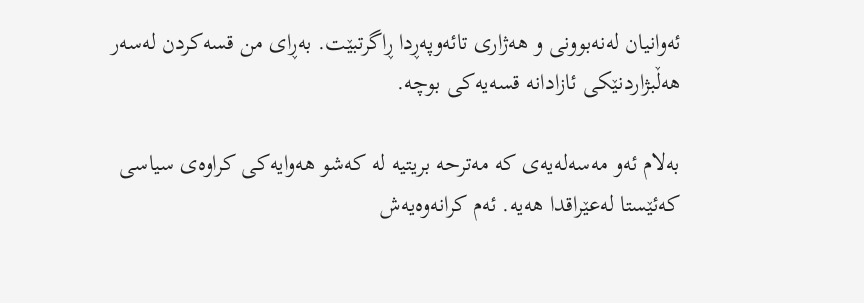ئه‌وانیان له‌نه‌بوونی‌ و هه‌ژاری‌ تائه‌وپه‌ڕدا ڕاگرتبێت. به‌ڕای‌ من قسه‌كردن له‌سه‌ر هه‌ڵبژاردنێكی‌ ئازادانه‌ قسه‌یه‌كی‌ بوچه‌.

به‌لام ئه‌و مه‌سه‌له‌یه‌ی‌ كه‌ مه‌ترحه‌ بریتیه‌ له‌ كه‌شو هه‌وایه‌كی‌ كراوه‌ی‌ سیاسی‌ كه‌ئێستا له‌عێراقدا هه‌یه‌. ئه‌م كرانه‌وه‌یه‌ش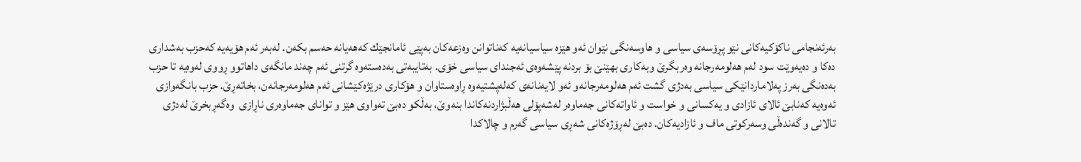به‌رئه‌نجامی‌ ناكۆكیه‌كانی‌ نێو پڕۆسه‌ی‌ سیاسی‌ و هاوسه‌نگی‌ نێوان ئه‌و هێزه‌ سیاسیانه‌یه‌ كه‌ناتوانن وه‌زعه‌كان به‌پێی‌ ئامانجێك كه‌هه‌یانه‌ حه‌سم بكه‌ن. له‌به‌ر ئه‌م هۆیه‌یه‌ كه‌حزب به‌شداری‌ ده‌كا و ده‌یه‌وێت سود له‌م هه‌لومه‌رجانه‌ وه‌ربگرێ‌ وبه‌كاری‌ بهێنێ‌ بۆ بردنه‌ پێشه‌وه‌ی‌ ئه‌جندای‌ سیاسی‌ خۆی‌. به‌تایبه‌تی‌ به‌ده‌سته‌وه‌ گرتنی‌ ئه‌م چه‌ند مانگه‌ی‌ داهاتوو ڕووی‌ له‌وه‌یه‌ تا حزب به‌ده‌نگی‌ به‌رز په‌لاماردانێكی‌ سیاسی‌ به‌دژی‌ گشت ئه‌م هه‌لومه‌رجانه‌و ئه‌و لایه‌نانه‌ی‌ كه‌له‌پشتیه‌وه‌ ڕاوه‌ستاوان و هۆكاری‌ درێژه‌كێشانی‌ ئه‌م هه‌لومه‌رجانه‌ن، بخاته‌ڕێ‌. حزب بانگه‌وازی‌ ئه‌وه‌یه‌ كه‌نابێ‌ ئالای‌ ئازادی‌ و یه‌كسانی‌ و خواست و ئاواته‌كانی‌ جه‌ماوه‌ر له‌شه‌پۆلی‌ هه‌ڵبژاردنه‌كاندا بنه‌وێ‌، به‌ڵكو ده‌بێ‌ ته‌واوی‌ هێز و توانای‌ جه‌ماوه‌ری‌ ناڕازی‌  وه‌گه‌ڕبخرێ‌ له‌دژی‌ تالانی‌ و گه‌نده‌ڵی‌ وسه‌ركوتی‌ ماف و ئازادیه‌كان. ده‌بێ‌ له‌ڕۆژه‌كانی‌ شه‌ڕی‌ سیاسی‌ گه‌رم و چالاكدا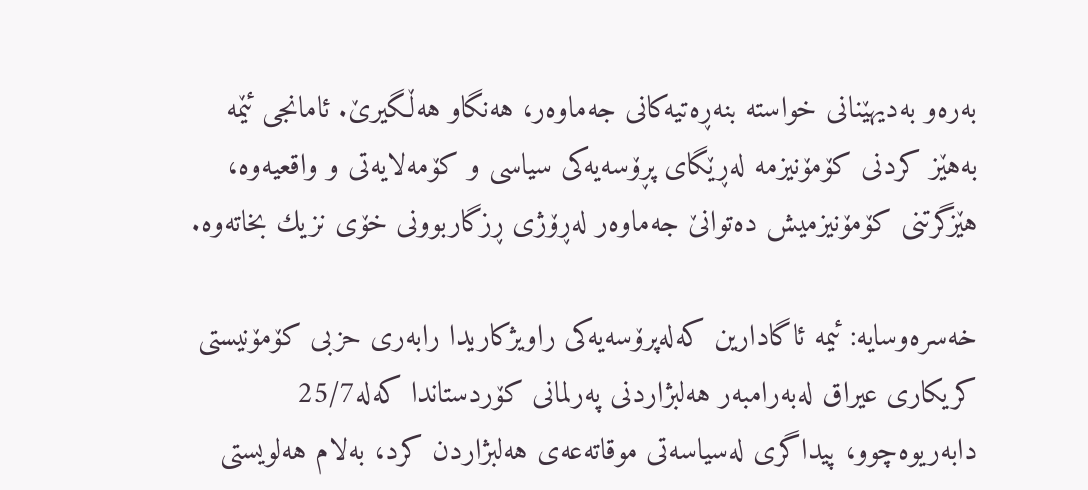به‌ره‌و به‌دیهێنانی‌ خواسته‌ بنه‌ڕه‌تیه‌كانی‌ جه‌ماوه‌ر، هه‌نگاو هه‌ڵگیرێ‌. ئامانجی‌ ئێمه‌ به‌هێز كردنی‌ كۆمۆنیزمه‌ له‌ڕێگای‌ پڕۆسه‌یه‌كی‌ سیاسی‌ و كۆمه‌لایه‌تی‌ و واقعیه‌وه‌، هێزگرتنی‌ كۆمۆنیزمیش ده‌توانێ‌ جه‌ماوه‌ر له‌ڕۆژی‌ ڕزگاربوونی‌ خۆی‌ نزیك بخاته‌وه‌.

خه‌سره‌وسایه‌: ئیمه‌ ئاگادارین كه‌له‌پرۆسه‌یه‌كی‌ راویژكاریدا رابه‌ری‌ حزبی‌ كۆمۆنیستی‌ كریكاری‌ عیراق له‌به‌رامبه‌ر هه‌لبژاردنی‌ په‌رلمانی‌ كۆردستاندا كه‌له‌25/7 دابه‌ریوه‌چوو، پیداگری‌ له‌سیاسه‌تی‌ موقاته‌عه‌ی‌ هه‌لبژاردن كرد، به‌لام هه‌لویستی‌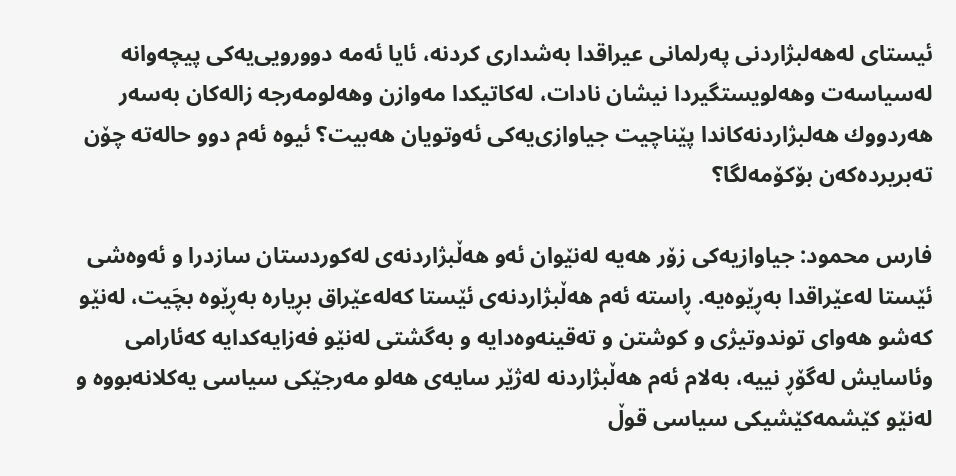ئیستای‌ له‌هه‌لبژاردنی‌ په‌رلمانی‌ عیراقدا به‌شداری‌ كردنه‌، ئایا ئه‌مه‌ دوورویی‌یه‌كی‌ پیچه‌وانه‌ له‌سیاسه‌ت وهه‌لویستگیردا نیشان نادات، له‌كاتیكدا مه‌وازن وهه‌لومه‌رجه‌ زاله‌كان به‌سه‌ر هه‌ردووك هه‌لبژاردنه‌كاندا پێناچیت جیاوازی‌یه‌كی‌ ئه‌وتویان هه‌بیت؟ ئیوه‌ ئه‌م دوو حاله‌ته‌ چۆن ته‌بریرده‌كه‌ن بۆكۆمه‌لگا؟

فارس محمود: جیاوازیه‌كی‌ زۆر هه‌یه‌ له‌نێوان ئه‌و هه‌ڵبژاردنه‌ی‌ له‌كوردستان سازدرا و ئه‌وه‌شی‌ ئێستا له‌عێراقدا به‌ڕێوه‌یه‌. ڕاسته‌ ئه‌م هه‌ڵبژاردنه‌ی‌ ئێستا كه‌له‌عێراق بڕیاره‌ به‌ڕێوه‌ بچَیت، له‌نێو كه‌شو هه‌وای‌ توندوتیژی‌ و كوشتن و ته‌قینه‌وه‌دایه‌ و به‌گشتی‌ له‌نێو فه‌زایه‌كدایه‌ كه‌ئارامی‌ وئاسایش له‌گۆڕ نییه‌، به‌لام ئه‌م هه‌ڵبژاردنه‌ له‌ژێر سایه‌ی‌ هه‌لو مه‌رجێكی‌ سیاسی‌ یه‌كلانه‌بووه‌ و له‌نێو كێشمه‌كێشیكی‌ سیاسی‌ قوڵ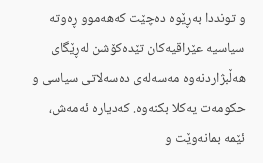و تونددا به‌ڕێوه‌ ده‌چێت كه‌هه‌موو ڕه‌وته‌ سیاسیه‌ عێراقیه‌كان تێده‌كۆشن له‌ڕێگای‌ هه‌ڵبژاردنه‌وه‌ مه‌سه‌له‌ی‌ ده‌سه‌لاتی‌ سیاسی‌ و حكومه‌ت یه‌كلا بكنه‌وه‌. كه‌دیاره‌ ئه‌مه‌ش، ئێمه‌ بمانه‌وێت و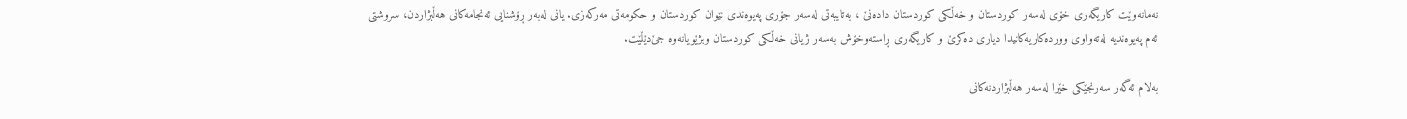نه‌مانه‌وێت كاریگه‌ری‌ خۆی‌ له‌سه‌ر كوردستان و خه‌ڵكی‌ كوردستان داده‌نێ‌ ، به‌تایبه‌تی‌ له‌سه‌ر جۆری‌ په‌یوه‌ندی‌ نێوان كوردستان و حكومه‌تی‌ مه‌ركه‌زی‌. یانی‌ له‌به‌ر ڕۆشنایی‌ ئه‌نجامه‌كانی‌ هه‌ڵبژاردن، سروشتی‌ ئه‌م په‌یوه‌ندیه‌ له‌ته‌واوی‌ وورده‌كاریه‌كانیدا دیاری‌ ده‌كرێ‌ و كاریگه‌ری‌ ڕاسته‌وخۆش به‌سه‌ر ژیانی‌ خه‌ڵكی‌ كوردستان وبژێویانه‌وه‌ جێ‌دێڵێت.

به‌لام ئه‌گه‌ر سه‌رنجێكی‌ خێرا له‌سه‌ر هه‌ڵبژاردنه‌كانی‌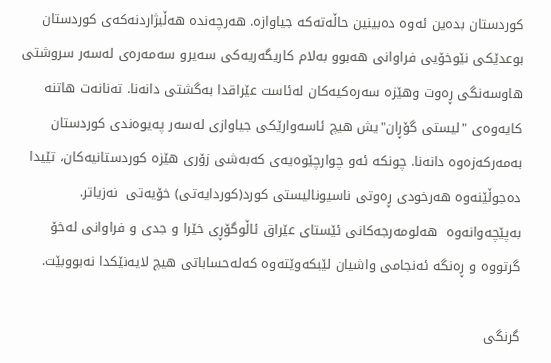كوردستان بده‌ین ئه‌وه‌ ده‌بینین حاڵه‌ته‌كه‌ جیاوازه‌. هه‌رچه‌نده‌ هه‌ڵبژاردنه‌كه‌ی‌ كوردستان بوعدێكی‌ نێوخۆیی‌ فراوانی‌ هه‌بوو به‌لام كاریگه‌ریه‌كی‌ سه‌یرو سه‌مه‌ره‌ی‌ له‌سه‌ر سروشتی‌ هاوسه‌نگی‌ ڕه‌وت وهێزه‌ سه‌ره‌كیه‌كان له‌ئاست عێراقدا به‌گشتی‌ دانه‌نا. ته‌نانه‌ت هاتنه‌ كایه‌وه‌ی‌ "لیستی‌ گۆڕان"یش هیچ ئاسه‌وارێكی‌ جیاوازی‌ له‌سه‌ر په‌یوه‌ندی‌ كوردستان به‌مه‌ركه‌زه‌وه‌ دانه‌نا. چونكه‌ ئه‌و چوارچێوه‌یه‌ی‌ كه‌به‌شی‌ زۆری‌ هێزه‌ كوردستانیه‌كان، تێیدا ده‌جوڵێنه‌وه‌ هه‌رخودی‌ ڕه‌وتی‌ ناسیونالیستی‌ كورد(كوردایه‌تی‌) خۆیه‌تی‌  نه‌زیاتر. به‌پێچه‌وانه‌وه‌  هه‌لومه‌رجه‌كانی‌ ئێستای‌ عێراق ئاڵوگۆڕی‌ خێرا و جدی‌ و فراوانی‌ له‌خۆ گرتووه‌ و ڕه‌نگه‌ ئه‌نجامی‌ واشیان لێبكه‌وێته‌وه‌ كه‌له‌حساباتی‌ هیچ لایه‌نێكدا نه‌بووبێت.

گرنگی‌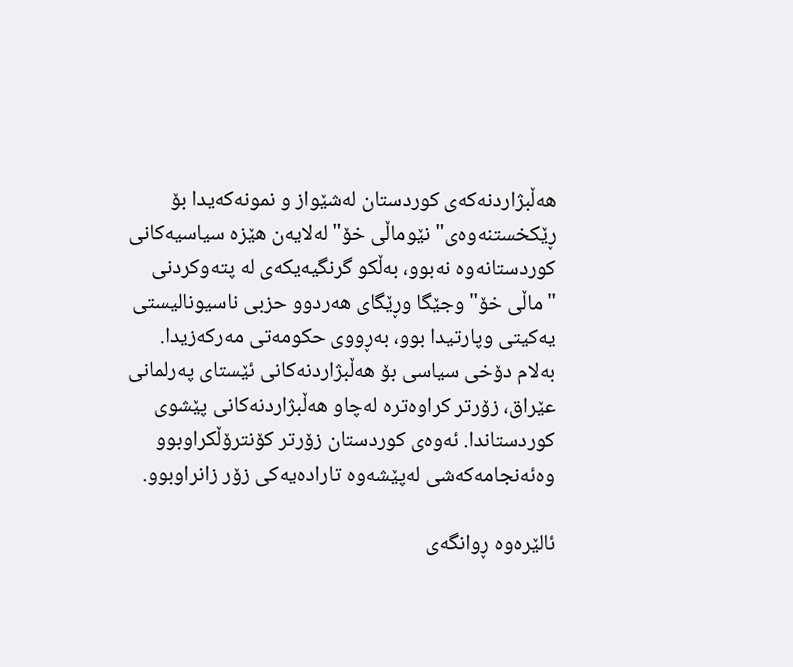هه‌ڵبژاردنه‌كه‌ی‌ كوردستان له‌شێواز و نمونه‌كه‌یدا بۆ ڕێكخستنه‌وه‌ی‌" نێوماڵی‌ خۆ" له‌لایه‌ن هێزه‌ سیاسیه‌كانی‌ كوردستانه‌وه‌ نه‌بوو، به‌ڵكو گرنگیه‌یكه‌ی‌ له‌ پته‌وكردنی‌ "ماڵی‌ خۆ" وجێگا وڕێگای‌ هه‌ردوو حزبی‌ ناسیونالیستی‌ یه‌كیتی‌ وپارتیدا بوو، به‌ڕووی‌ حكومه‌تی‌ مه‌ركه‌زیدا. به‌لام دۆخی‌ سیاسی‌ بۆ هه‌ڵبژاردنه‌كانی‌ ئێستای‌ په‌رلمانی‌ عێراق، زۆرتر كراوه‌تره‌ له‌چاو هه‌ڵبژاردنه‌كانی‌ پێشوی‌ كوردستاندا. ئه‌وه‌ی‌ كوردستان زۆرتر كۆنترۆڵكراوبوو وه‌ئه‌نجامه‌كه‌شی‌ له‌پێشه‌وه‌ تاراده‌یه‌كی‌ زۆر زانراوبوو.

ئالێره‌وه‌ ڕوانگه‌ی‌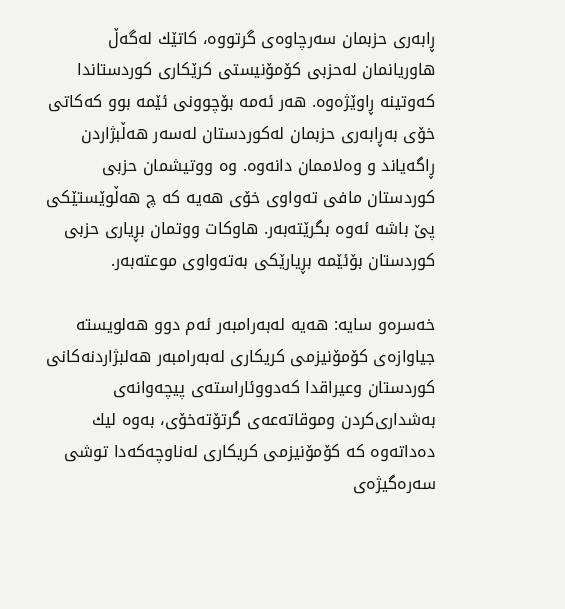ڕابه‌ری‌ حزبمان سه‌رچاوه‌ی‌ گرتووه‌، كاتێك له‌گه‌ڵ هاوریانمان له‌حزبی‌ كۆمۆنیستی‌ كرێكاری‌ كوردستاندا كه‌وتینه‌ ڕاوێژه‌وه‌. هه‌ر ئه‌مه‌ بۆچوونی‌ ئێمه‌ بوو كه‌كاتی‌ خۆی‌ به‌ڕابه‌ری‌ حزبمان له‌كوردستان له‌سه‌ر هه‌ڵبژاردن ڕاگه‌یاند و وه‌لاممان دانه‌وه‌. وه‌ ووتیشمان حزبی‌ كوردستان مافی‌ ته‌واوی‌ خۆی‌ هه‌یه‌ كه‌ چ هه‌ڵوێستێكی‌ پێ‌ باشه‌ ئه‌وه‌ بگرێته‌به‌ر. هاوكات ووتمان بڕیاری‌ حزبی‌ كوردستان بۆئێمه‌ بڕیارێكی‌ به‌ته‌واوی‌ موعته‌به‌ر.

خه‌سره‌و سایه‌: هه‌یه‌ له‌به‌رامبه‌ر ئه‌م دوو هه‌لویسته‌ جیاوازه‌ی‌ كۆمۆنیزمی‌ كریكاری‌ له‌به‌رامبه‌ر هه‌لبژاردنه‌كانی‌ كوردستان وعیراقدا كه‌دووئاراسته‌ی‌ پیچه‌وانه‌ی‌ به‌شداری‌كردن وموقاته‌عه‌ی‌ گرتۆته‌خۆی‌، به‌وه‌ لیك ده‌داته‌وه‌ كه‌ كۆمۆنیزمی‌ كریكاری‌ له‌ناوچه‌كه‌دا توشی‌ سه‌ره‌گیژه‌ی‌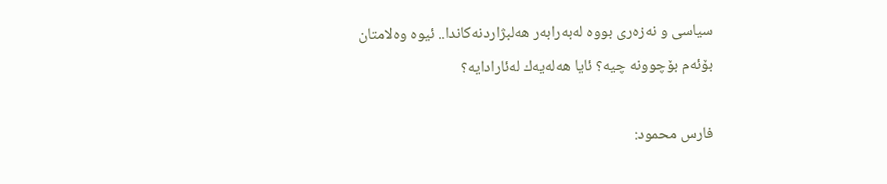سیاسی‌ و نه‌زه‌ری‌ بووه‌ له‌به‌رابه‌ر هه‌لبژاردنه‌كاندا.. ئیوه‌ وه‌لامتان بۆئه‌م بۆچوونه‌ چیه‌؟ ئایا هه‌له‌یه‌ك له‌ئارادایه‌؟

فارس محمود: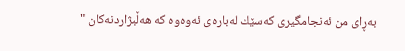به‌ڕای‌ من ئه‌نجامگیری‌ كه‌سێك له‌باره‌ی‌ ئه‌وه‌وه‌ كه‌ هه‌ڵبژاردنه‌كان "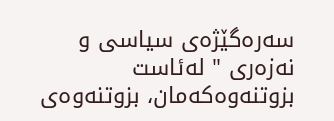سه‌ره‌گێژه‌ی‌ سیاسی‌ و نه‌زه‌ری‌ " له‌ئاست بزوتنه‌وه‌كه‌مان، بزوتنه‌وه‌ی‌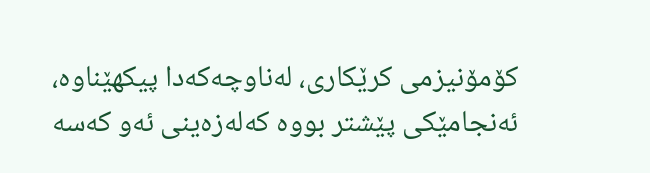كۆمۆنیزمی‌ كرێكاری‌، له‌ناوچه‌كه‌دا پیكهێناوه‌،  ئه‌نجامێكی‌ پێشتر بووه‌ كه‌له‌زه‌ینی‌ ئه‌و كه‌سه‌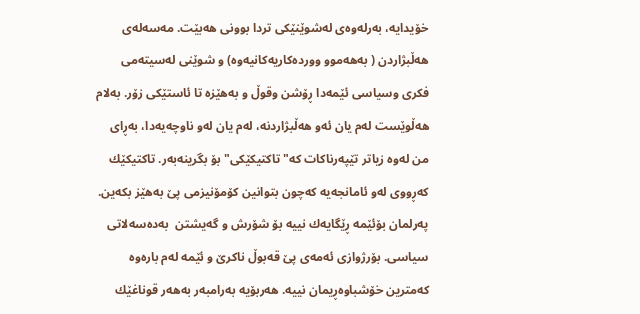خۆیدایه‌، به‌رله‌وه‌ی‌ له‌شوێنێكی‌ تردا بوونی‌ هه‌بێت. مه‌سه‌له‌ی‌ هه‌ڵبژاردن ( به‌هه‌موو وورده‌كاریه‌كانیه‌وه‌) و شوێنی‌ له‌سیته‌می‌ فكری‌ وسیاسی‌ ئێمه‌دا ڕۆشن وقوڵ و به‌هێزه‌ تا ئاستێكی‌ زۆر. به‌لام هه‌ڵوێست له‌م یان ئه‌و هه‌ڵبژاردنه‌، له‌م یان له‌و ناوچه‌یه‌دا، به‌ڕای‌ من له‌وه‌ زیاتر تێپه‌رناكات كه‌"تاكتیكێكی‌" بۆ بگرینه‌به‌ر. تاكتیكێك كه‌ڕووی‌ له‌و ئامانجه‌یه‌ كه‌چون بتوانین كۆمۆنیزمی‌ پێ‌ به‌هێز بكه‌ین. په‌رلمان بۆئێمه‌ ڕێگایه‌ك نییه‌ بۆ شۆرش و گه‌یشتن  به‌ده‌سه‌لاتی‌ سیاسی‌. بۆرژوازی‌ ئه‌مه‌ی‌ پێ‌ قه‌بوڵ ناكرێ‌ و ئێمه‌ له‌م باره‌وه‌ كه‌مترین خۆشباوه‌ڕیمان نییه‌. هه‌ربۆیه‌ به‌رامبه‌ر به‌هه‌ر قوناغێك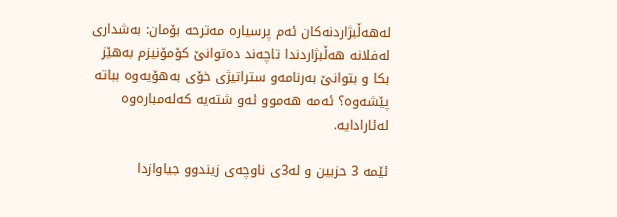له‌هه‌ڵبژاردنه‌كان ئه‌م پرسیاره‌ مه‌ترحه‌ بۆمان: به‌شداری‌ له‌فلانه‌ هه‌ڵبژاردندا تاچه‌ند ده‌توانێ‌ كۆمۆنیزم به‌هێز بكا و بتوانێ‌ به‌رنامه‌و ستراتیژی‌ خۆی‌ به‌هۆیه‌وه‌ بباته‌ پێشه‌وه‌؟ ئه‌مه‌ هه‌موو ئه‌و شته‌یه‌ كه‌له‌مباره‌وه‌ له‌ئارادایه‌.

ئێمه‌ 3 حزبین و له‌3ی‌ ناوچه‌ی‌ زیندوو جیاوازدا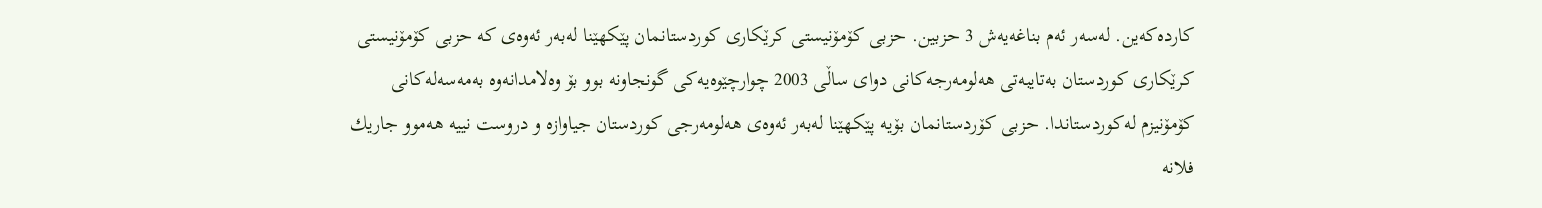كارده‌كه‌ین. له‌سه‌ر ئه‌م بناغه‌یه‌ش 3 حزبین. حزبی‌ كۆمۆنیستی‌ كرێكاری‌ كوردستانمان پێكهێنا له‌به‌ر ئه‌وه‌ی‌ كه‌ حزبی‌ كۆمۆنیستی‌ كرێكاری‌ كوردستان به‌تایبه‌تی‌ هه‌لومه‌رجه‌كانی‌ دوای‌ ساڵی‌ 2003 چوارچێوه‌یه‌كی‌ گونجاونه‌ بوو بۆ وه‌لامدانه‌وه‌ به‌مه‌سه‌له‌كانی‌ كۆمۆنیزم له‌كوردستاندا. حزبی‌ كۆردستانمان بۆیه‌ پێكهێنا له‌به‌ر ئه‌وه‌ی‌ هه‌لومه‌رجی‌ كوردستان جیاوازه‌ و دروست نییه‌ هه‌موو جاریك فلانه‌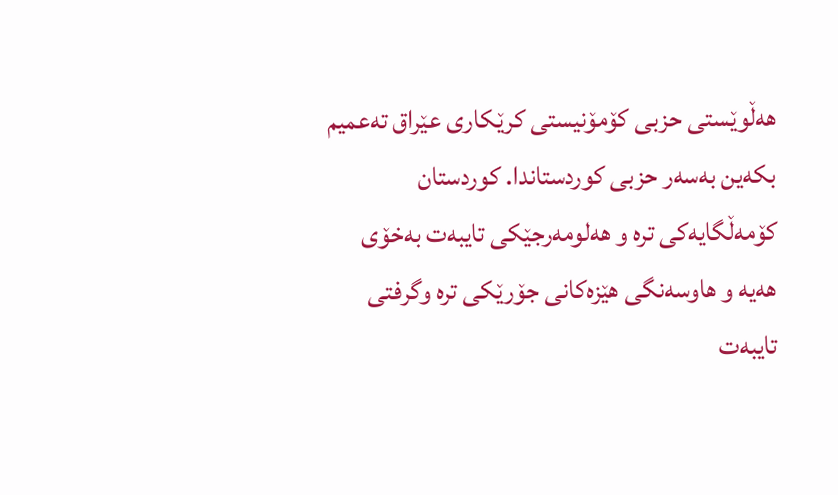هه‌ڵوێستی‌ حزبی‌ كۆمۆنیستی‌ كرێكاری‌ عێراق ته‌عمیم بكه‌ین به‌سه‌ر حزبی‌ كوردستاندا. كوردستان كۆمه‌ڵگایه‌كی‌ تره‌ و هه‌لومه‌رجێكی‌ تایبه‌ت به‌خۆی‌ هه‌یه‌ و هاوسه‌نگی‌ هێزه‌كانی‌ جۆرێكی‌ تره‌ وگرفتی‌ تایبه‌ت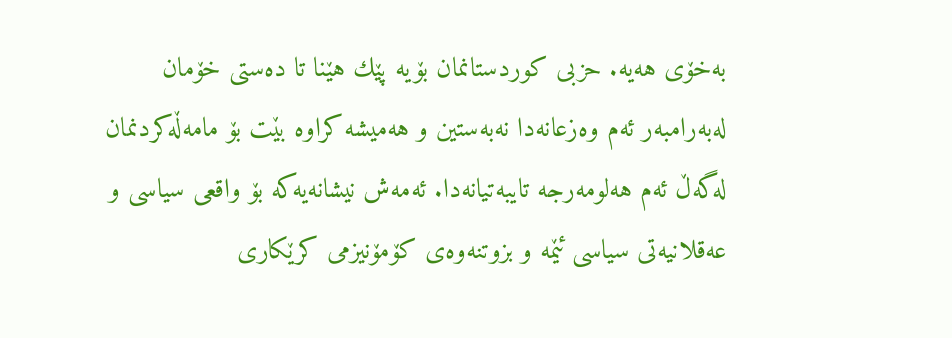به‌خۆی‌ هه‌یه‌. حزبی‌ كوردستانمان بۆیه‌ پێك هێنا تا ده‌ستی‌ خۆمان له‌به‌رامبه‌ر ئه‌م وه‌زعانه‌دا نه‌به‌ستین و هه‌میشه‌ كراوه‌ بێت بۆ مامه‌ڵه‌كردنمان له‌گه‌ڵ ئه‌م هه‌لومه‌رجه‌ تایبه‌تیانه‌دا. ئه‌مه‌ش نیشانه‌یه‌كه‌ بۆ واقعی‌ سیاسی‌ و عه‌قلانیه‌تی‌ سیاسی‌ ئێمه‌ و بزوتنه‌وه‌ی‌ كۆمۆنیزمی‌ كرێكاری‌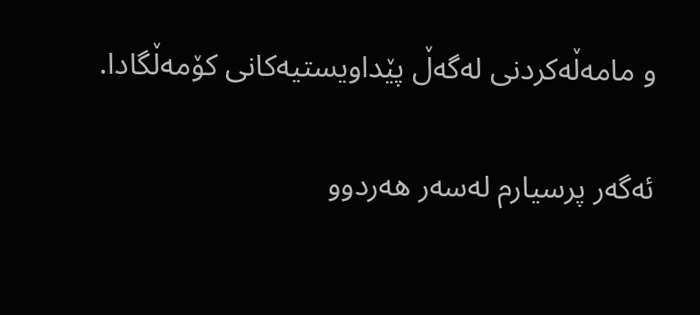و مامه‌ڵه‌كردنی‌ له‌گه‌ڵ پێداویستیه‌كانی‌ كۆمه‌ڵگادا.

ئه‌گه‌ر پرسیارم له‌سه‌ر هه‌ردوو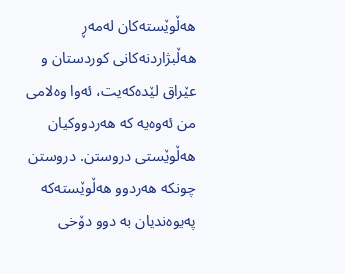هه‌ڵوێسته‌كان له‌مه‌ڕ هه‌ڵبژاردنه‌كانی‌ كوردستان و عێراق لێده‌كه‌یت، ئه‌وا وه‌لامی‌ من ئه‌وه‌یه‌ كه‌ هه‌ردووكیان هه‌ڵوێستی‌ دروستن. دروستن چونكه‌ هه‌ردوو هه‌ڵوێسته‌كه‌ په‌یوه‌ندیان به‌ دوو دۆخی‌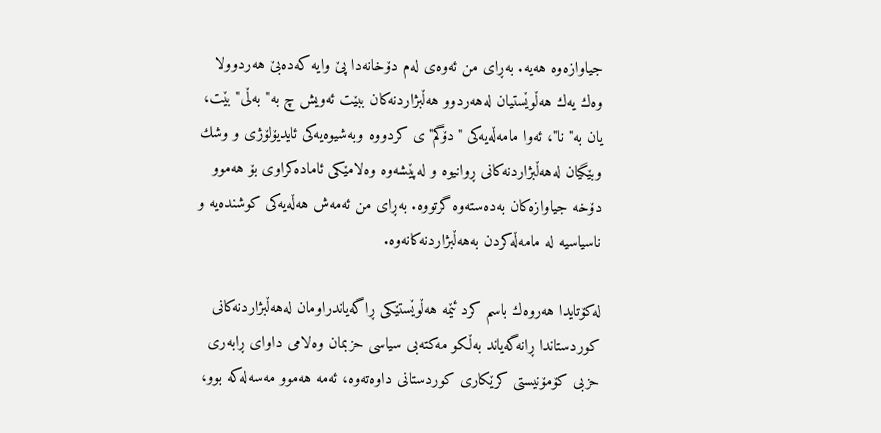جیاوازه‌وه‌ هه‌یه‌. به‌ڕای‌ من ئه‌وه‌ی‌ له‌م دۆخانه‌دا پێ‌ وایه‌ كه‌ده‌بێ‌ هه‌ردوولا وه‌ك یه‌ك هه‌ڵوێستیان له‌هه‌ردوو هه‌ڵبژاردنه‌كان ببێت ئه‌ویش چ به‌"به‌ڵی‌" بێت، یان به‌"نا"، ئه‌وا مامه‌ڵه‌یه‌كی‌ "دۆگم"ی‌ كردووه‌ وبه‌شیوه‌یه‌كی‌ ئایدیۆلۆژی‌ و وشك وبێگیان له‌هه‌ڵبژاردنه‌كانی‌ ڕوانیوه‌ و له‌پێشه‌وه‌ وه‌لامێكی‌ ئاماده‌كراوی‌ بۆ هه‌موو دۆخه‌ جیاوازه‌كان به‌ده‌سته‌وه‌ گرتووه‌. به‌ڕای‌ من ئه‌مه‌ش هه‌ڵه‌یه‌كی‌ كوشنده‌یه‌ و ناسیاسیه‌ له‌ مامه‌ڵه‌كردن به‌هه‌ڵبژاردنه‌كانه‌وه‌.

له‌كۆتایدا هه‌روه‌ك باسم كرد ئێمه‌ هه‌ڵوێستێكی‌ ڕاگه‌یاندراومان له‌هه‌ڵبژاردنه‌كانی‌ كوردستاندا ڕانه‌گه‌یاند به‌ڵكو مه‌كته‌بی‌ سیاسی‌ حزبمان وه‌لامی‌ داوای‌ ڕابه‌ری‌ حزبی‌ كۆمۆنیستی‌ كرێكاری‌ كوردستانی‌ داوه‌ته‌وه‌، ئه‌مه‌ هه‌موو مه‌سه‌له‌كه‌ بوو،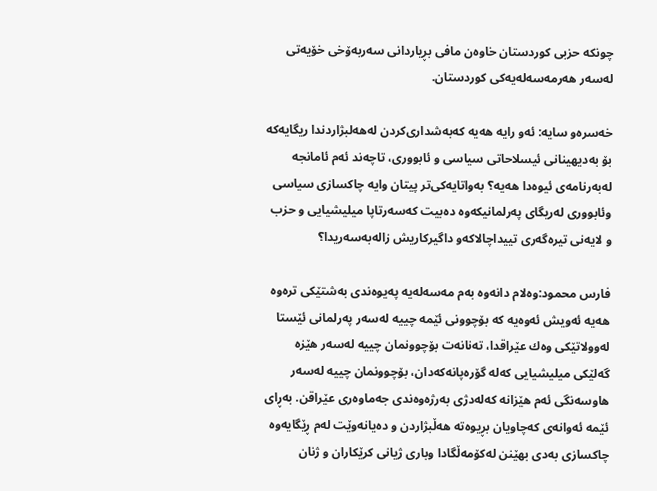چونكه‌ حزبی‌ كوردستان خاوه‌ن مافی‌ بڕیاردانی‌ سه‌ربه‌ۆخی‌ خۆیه‌تی‌ له‌سه‌ر هه‌رمه‌سه‌له‌یه‌كی‌ كوردستان.

خه‌سره‌و سایه‌: ئه‌و رایه‌ هه‌یه‌ كه‌به‌شداری‌كردن له‌هه‌لبژاردندا ریگایه‌كه‌ بۆ به‌دیهینانی‌ ئیسلاحاتی‌ سیاسی‌ و ئابووری‌، تاچه‌ند ئه‌م ئامانجه‌ له‌به‌رنامه‌ی‌ ئیوه‌دا هه‌یه‌؟ به‌واتایه‌كی‌تر پیتان وایه‌ چاكسازی‌ سیاسی‌ وئابووری‌ له‌ریگای‌ په‌رلمانیكه‌وه‌ ده‌بیت كه‌سه‌رتاپا میلیشیایی‌ و حزب و لایه‌نی‌ تیره‌گه‌ری‌ تییداچالاكه‌و داگیركاریش زاله‌به‌سه‌ریدا؟

فارس محمود:وه‌لام دانه‌وه‌ به‌م مه‌سه‌له‌یه‌ په‌یوه‌ندی‌ به‌شتێكی‌ تره‌وه‌ هه‌یه‌ ئه‌ویش ئه‌وه‌یه‌ كه‌ بۆچوونی‌ ئێمه‌ چییه‌ له‌سه‌ر په‌رلمانی‌ ئێستا له‌وولاتێكی‌ وه‌ك عێراقدا، ته‌نانه‌ت بۆچوونمان چییه‌ له‌سه‌ر هێزه‌ گه‌لێكی‌ میلیشیایی‌ كه‌له‌ گۆره‌پانه‌كه‌دان، بۆچوونمان چییه‌ له‌سه‌ر هاوسه‌نگی‌ ئه‌م هێزانه‌ كه‌له‌دژی‌ به‌رژه‌وه‌ندی‌ جه‌ماوه‌ری‌ عێراقن. به‌ڕای‌ ئێمه‌ ئه‌وانه‌ی‌ كه‌چاویان بڕیوه‌ته‌ هه‌ڵبژاردن و ده‌یانه‌وێت له‌م ڕێگایه‌وه‌ چاكسازی‌ به‌دی‌ بهێنن له‌كۆمه‌ڵگادا وباری‌ ژیانی‌ كرێكاران و ژنان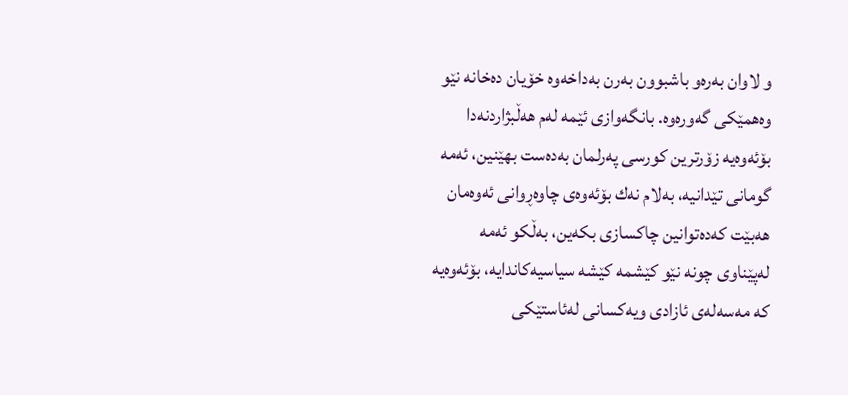و لاوان به‌ره‌و باشبوون به‌رن به‌داخه‌وه‌ خۆیان ده‌خانه‌ نێو وه‌همێكی‌ گه‌وره‌وه‌. بانگه‌وازی‌ ئێمه‌ له‌م هه‌ڵبژاردنه‌دا بۆئه‌وه‌یه‌ زۆرترین كورسی‌ په‌رلمان به‌ده‌ست بهێنین، ئه‌مه‌ گومانی‌ تێدانیه‌، به‌لام نه‌ك بۆئه‌وه‌ی‌ چاوه‌ڕوانی‌ ئه‌وه‌مان هه‌بێت كه‌ده‌توانین چاكسازی‌ بكه‌ین، به‌ڵكو ئه‌مه‌ له‌پێناوی‌ چونه‌ نێو كێشمه‌ كێشه‌ سیاسیه‌كاندایه‌، بۆئه‌وه‌یه‌ كه‌ مه‌سه‌له‌ی‌ ئازادی‌ ویه‌كسانی‌ له‌ئاستێكی‌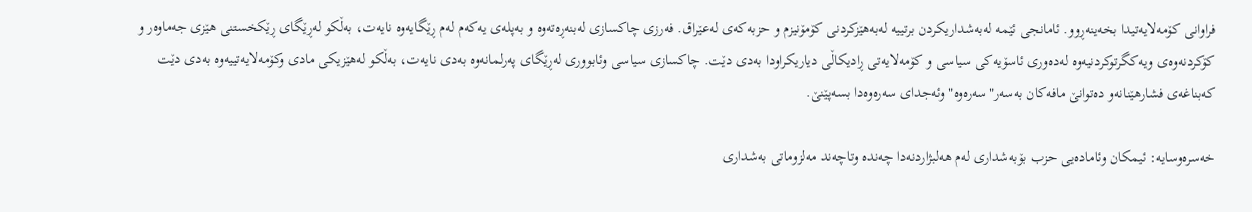فراوانی‌ كۆمه‌لایه‌تیدا بخه‌ینه‌ڕوو. ئامانجی‌ ئێمه‌ له‌به‌شداریكردن برتییه‌ له‌به‌هێزكردنی‌ كۆمۆنیزم و حزبه‌كه‌ی‌ له‌عێراق. فه‌رزی‌ چاكسازی‌ له‌بنه‌ڕه‌ته‌وه‌ و به‌پله‌ی‌ یه‌كه‌م له‌م ڕێگایه‌وه‌ نایه‌ت، به‌ڵكو له‌ڕێگای‌ ڕێكخستنی‌ هێزی‌ جه‌ماوه‌ر و كۆكردنه‌وه‌ی‌ ویه‌كگرتوكردنیه‌وه‌ له‌ده‌وری‌ ئاسۆیه‌كی‌ سیاسی‌ و كۆمه‌لایه‌تی‌ ڕادیكاڵی‌ دیاریكراودا به‌دی‌ دێت. چاكسازی‌ سیاسی‌ وئابووری‌ له‌ڕێگای‌ په‌رلمانه‌وه‌ به‌دی‌ نایه‌ت، به‌ڵكو له‌هێزیكی‌ مادی‌ وكۆمه‌لایه‌تییه‌وه‌ به‌دی دێت كه‌بناغه‌ی‌ فشارهێنانه‌و ده‌توانێ‌ مافه‌كان به‌سه‌ر"سه‌ره‌وه‌" وئه‌جدای‌ سه‌ره‌وه‌دا بسه‌پێنێ‌.

خه‌سره‌وسایه‌: ئیمكان وئاماده‌یی‌ حزب بۆبه‌شداری‌ له‌م هه‌لبژاردنه‌دا چه‌نده‌ وتاچه‌ند مه‌لزوماتی‌ به‌شداری‌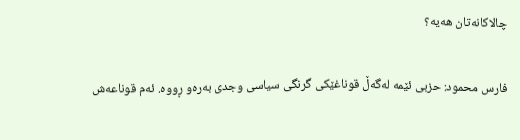چالاكانه‌تان هه‌یه‌؟

فارس محمود: حزبی‌ ئێمه‌ له‌گه‌ڵ قوناغێكی‌ گرنگی‌ سیاسی‌ وجدی‌ به‌ره‌و ڕووه‌. ئه‌م قوناعه‌ش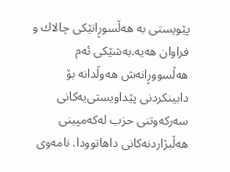پێویستی‌ به‌ هه‌ڵسوڕانێكی‌ چالاك و فراوان هه‌یه‌.به‌شێكی‌ ئه‌م هه‌ڵسووڕانه‌ش هه‌وڵدانه‌ بۆ دابینكردنی‌ پێداویستی‌یه‌كانی‌ سه‌ركه‌وتنی‌ حزب له‌كه‌مپینی‌ هه‌ڵبژاردنه‌كانی‌ داهاتوودا. نامه‌وی‌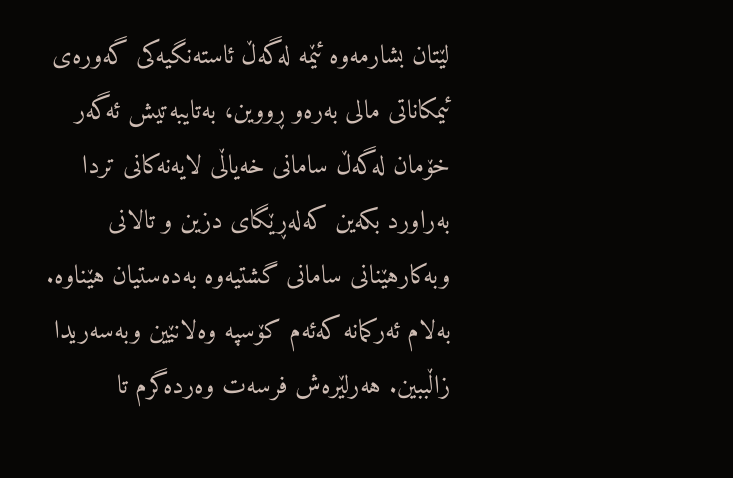لێتان بشارمه‌وه‌ ئێمه‌ له‌گه‌ڵ ئاسته‌نگیه‌كی‌ گه‌وره‌ی‌ ئیمكاناتی‌ مالی‌ به‌ره‌و ڕووین، به‌تایبه‌تیش ئه‌گه‌ر خۆمان له‌گه‌ڵ سامانی‌ خه‌یاڵی‌ لایه‌نه‌كانی‌ تردا به‌راورد بكه‌ین كه‌له‌ڕێگای‌ دزین و تالانی‌ وبه‌كارهێنانی‌ سامانی‌ گشتیه‌وه‌ به‌ده‌ستیان هێناوه‌. به‌لام ئه‌ركمانه‌ كه‌ئه‌م كۆسپه‌ وه‌لانێین وبه‌سه‌ریدا زاڵببین. هه‌رلێره‌ش فرسه‌ت وه‌رده‌گرم تا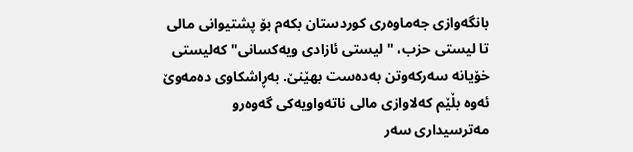بانگه‌وازی‌ جه‌ماوه‌ری‌ كوردستان بكه‌م بۆ پشتیوانی‌ مالی‌ تا لیستی‌ حزب، "لیستی‌ ئازادی‌ ویه‌كسانی‌" كه‌لیستی‌ خۆیانه‌ سه‌ركه‌وتن به‌ده‌ست بهێنێ‌. به‌ڕاشكاوی‌ ده‌مه‌وێ‌ ئه‌وه‌ بڵێم كه‌لاوازی‌ مالی‌ ناته‌واویه‌كی‌ گه‌وه‌رو مه‌ترسیداری‌ سه‌ر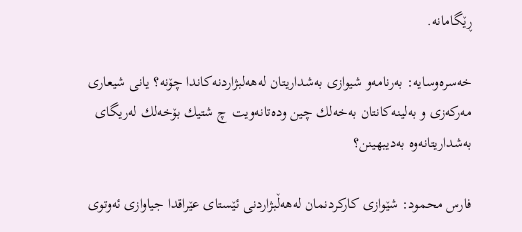ڕێگامانه‌.

خه‌سره‌وسایه‌: به‌رنامه‌و شیوازی‌ به‌شداریتان له‌هه‌لبژاردنه‌كاندا چۆنه‌؟ یانی‌ شیعاری‌ مه‌ركه‌زی‌ و به‌لینه‌كانتان به‌خه‌لك چین وده‌تانه‌ویت چ شتیك بۆخه‌لك له‌ریگای‌ به‌شداریتانه‌وه‌ به‌دیبهینن؟

فارس محمود: شێوازی‌ كاركردنمان له‌هه‌ڵبژاردنی‌ ئێستای‌ عێراقدا جیاوازی‌ ئه‌وتوی‌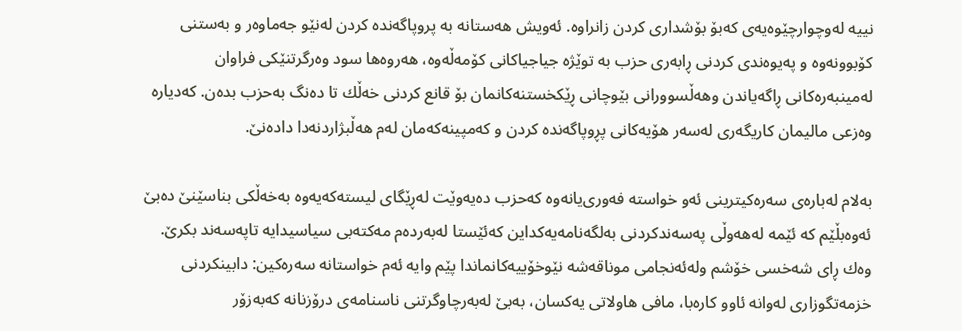نییه‌ له‌وچوارچێوه‌یه‌ی‌ كه‌بۆ بۆشداری‌ كردن زانراوه‌. ئه‌ویش هه‌ستانه‌ به‌ پروپاگه‌نده‌ كردن له‌نێو جه‌ماوه‌ر و به‌ستنی‌ كۆبوونه‌وه‌ و په‌یوه‌ندی‌ كردنی‌ ڕابه‌ری‌ حزب به‌ توێژه‌ جیاجیاكانی‌ كۆمه‌ڵه‌وه‌، هه‌روه‌ها سود وه‌رگرتنێكی‌ فراوان له‌مینبه‌ره‌كانی‌ ڕاگه‌یاندن وهه‌ڵسوورانی‌ بێوچانی‌ ڕێكخستنه‌كانمان بۆ قانع كردنی‌ خه‌ڵك تا ده‌نگ به‌حزب بده‌ن. كه‌دیاره‌ وه‌زعی‌ مالیمان كاریگه‌ری‌ له‌سه‌ر هۆیه‌كانی‌ پڕوپاگه‌نده‌ كردن و كه‌مپینه‌كه‌مان له‌م هه‌ڵبژاردنه‌دا داده‌نێ‌.

به‌لام له‌باره‌ی‌ سه‌ره‌كیترینی‌ ئه‌و خواسته‌ فه‌وری‌یانه‌وه‌ كه‌حزب ده‌یه‌وێت له‌ڕێگای‌ لیسته‌كه‌یه‌وه‌ به‌خه‌ڵكی‌ بناسێنێ‌ ده‌بێ‌ ئه‌وه‌بڵێم كه‌ ئێمه‌ له‌هه‌وڵی‌ په‌سه‌ندكردنی‌ به‌لگه‌نامه‌یه‌كداین كه‌ئێستا له‌به‌رده‌م مه‌كته‌بی‌ سیاسیدایه‌ تاپه‌سه‌ند بكرێ‌. وه‌ك ڕای‌ شه‌خسی‌ خۆشم وله‌ئه‌نجامی‌ موناقه‌شه‌ نێوخۆییه‌كانماندا پێم وایه‌ ئه‌م خواستانه‌ سه‌ره‌كین: دابینكردنی‌ خزمه‌تگوزاری‌ له‌وانه‌ ئاوو كاره‌با، مافی‌ هاولاتی‌ یه‌كسان، به‌بێ‌ له‌به‌رچاوگرتنی‌ ناسنامه‌ی‌ درۆزنانه‌ كه‌به‌زۆر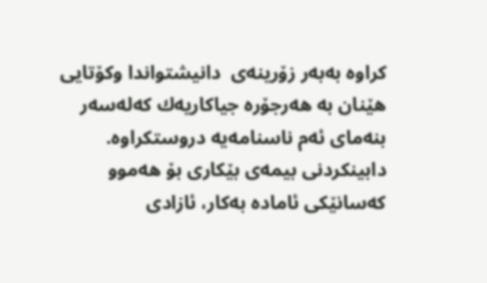كراوه‌ به‌به‌ر زۆرینه‌ی‌  دانیشتواندا وكۆتایی‌ هێنان به‌ هه‌رجۆره‌ جیاكاریه‌ك كه‌له‌سه‌ر بنه‌مای‌ ئه‌م ناسنامه‌یه‌ دروستكراوه‌. دابینكردنی‌ بیمه‌ی‌ بێكاری‌ بۆ هه‌موو كه‌سانێكی‌ ئاماده‌ به‌كار، ئازادی‌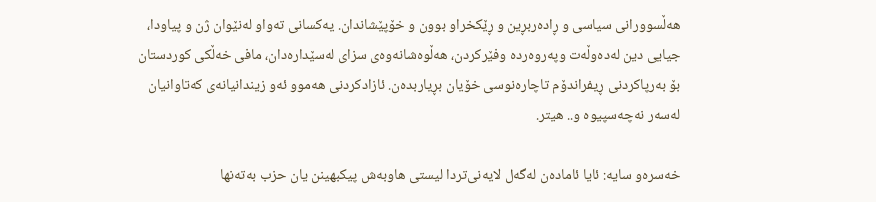هه‌ڵسوورانی‌ سیاسی‌ و ڕاده‌ربڕین و ڕێكخراو بوون و خۆپێشاندان. یه‌كسانی‌ ته‌واو له‌نێوان ژن و پیاودا، جیایی‌ دین له‌ده‌وڵه‌ت وپه‌روه‌رده‌ وفێركردن، هه‌ڵوه‌شانه‌وه‌ی‌ سزای‌ له‌سێداره‌دان، مافی‌ خه‌ڵكی‌ كوردستان بۆ به‌رپاكردنی‌ ڕیفراندۆم تاچاره‌نوسی‌ خۆیان بڕیاربده‌ن. ئازادكردنی‌ هه‌موو ئه‌و زیندانیانه‌ی‌ كه‌تاوانیان له‌سه‌ر نه‌چه‌سپیوه‌ و.. هیتر.

خه‌سره‌و سایه‌: ئایا ئاماده‌ن له‌گه‌ل لایه‌نی‌تردا لیستی‌ هاوبه‌ش پیكبهینن یان حزب به‌ته‌نها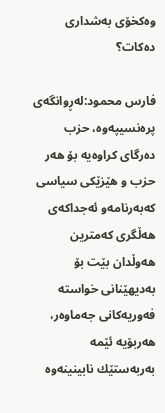وه‌كخۆی‌ به‌شداری‌ ده‌كات؟

فارس محمود:له‌ڕوانگه‌ی‌ پره‌نسیپه‌وه‌، حزب ده‌رگای‌ كراوه‌یه‌ بۆ هه‌ر حزب و هێزێكی‌ سیاسی‌ كه‌به‌رنامه‌و ئه‌جداكه‌ی‌ هه‌ڵگری‌ كه‌مترین هه‌وڵدان بێت بۆ به‌دیهێنانی‌ خواسته‌ فه‌وریه‌كانی‌ جه‌ماوه‌ر، هه‌ربۆیه‌ ئێمه‌ به‌ربه‌ستێك نابینینه‌وه‌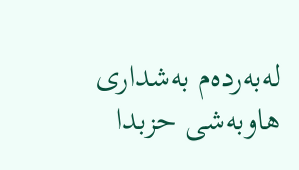له‌به‌رده‌م به‌شداری‌ هاوبه‌شی‌ حزبدا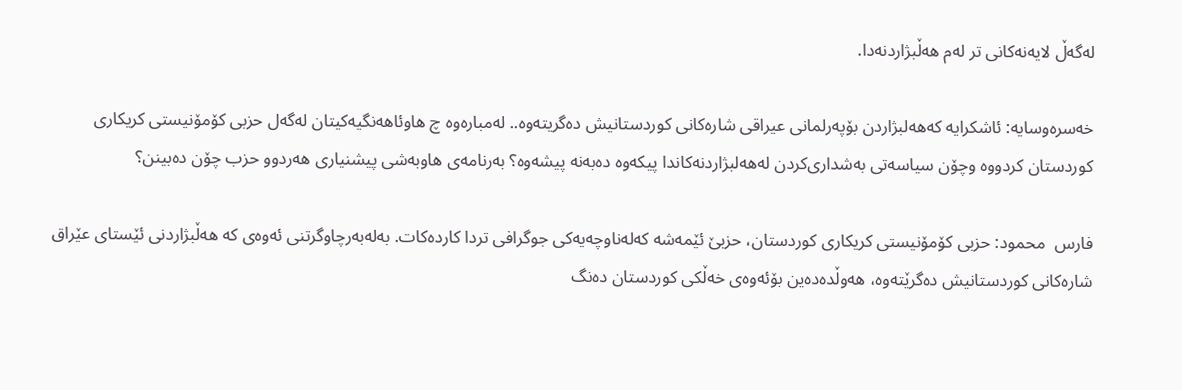له‌گه‌ڵ لایه‌نه‌كانی‌ تر له‌م هه‌ڵبژاردنه‌دا.

خه‌سره‌وسایه‌: ئاشكرایه‌ كه‌هه‌لبژاردن بۆپه‌رلمانی‌ عیراقی‌ شاره‌كانی‌ كوردستانیش ده‌گریته‌وه‌.. له‌مباره‌وه‌ چ هاوئاهه‌نگیه‌كیتان له‌گه‌ل حزبی‌ كۆمۆنیستی‌ كریكاری‌ كوردستان كردووه‌ وچۆن سیاسه‌تی‌ به‌شداری‌كردن له‌هه‌لبژاردنه‌كاندا پیكه‌وه‌ ده‌به‌نه‌ پیشه‌وه‌؟ به‌رنامه‌ی‌ هاوبه‌شی‌ پیشنیاری‌ هه‌ردوو حزب چۆن ده‌بینن؟

فارس  محمود: حزبی‌ كۆمۆنیستی‌ كریكاری‌ كوردستان، حزبێ‌ ئێمه‌شه‌ كه‌له‌ناوچه‌یه‌كی‌ جوگرافی‌ تردا كارده‌كات. به‌له‌به‌رچاوگرتنی‌ ئه‌وه‌ی‌ كه‌ هه‌ڵبژاردنی‌ ئێستای‌ عێراق شاره‌كانی‌ كوردستانیش ده‌گرێته‌وه‌، هه‌وڵده‌ده‌ین بۆئه‌وه‌ی‌ خه‌ڵكی‌ كوردستان ده‌نگ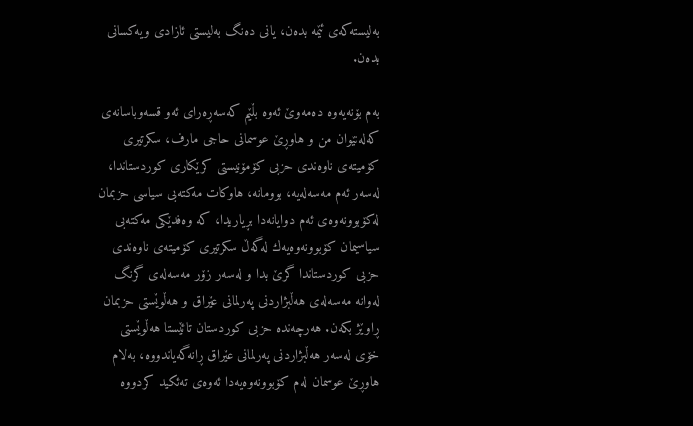به‌لیسته‌كه‌ی‌ ئێمه‌ بده‌ن، یانی‌ ده‌نگ به‌لیستی‌ ئازادی‌ ویه‌كسانی‌ بده‌ن.

به‌م بۆنه‌یه‌وه‌ ده‌مه‌وێ‌ ئه‌وه‌ بڵێم كه‌سه‌ڕه‌رای‌ ئه‌و قسه‌وباسانه‌ی‌ كه‌له‌نێوان من و هاوڕێ‌ عوسمانی‌ حاجی‌ مارف، سكرتیری‌ كۆمیته‌ی‌ ناوه‌ندی‌ حزبی‌ كۆمۆنیستی‌ كرێكاری‌ كوردستاندا، له‌سه‌ر ئه‌م مه‌سه‌له‌یه‌، بوومانه‌، هاوكات مه‌كته‌بی‌ سیاسی‌ حزبمان له‌كۆبوونه‌وه‌ی‌ ئه‌م دوایانه‌دا بڕیاریدا، كه‌ وه‌فدێكی‌ مه‌كته‌بی‌ سیاسیمان كۆبوونه‌وه‌یه‌ك له‌گه‌ڵ سكرتیری‌ كۆمیته‌ی‌ ناوه‌ندی‌ حزبی‌ كوردستاندا گرێ‌ بدا و له‌سه‌ر زۆر مه‌سه‌له‌ی‌ گرنگ له‌وانه‌ مه‌سه‌له‌ی‌ هه‌ڵبژاردنی‌ په‌رلمانی‌ عێراق و هه‌ڵوێستی‌ حزبمان ڕاوێژ بكه‌ن. هه‌رچه‌نده‌ حزبی‌ كوردستان تائێستا هه‌ڵوێستی‌ خۆی‌ له‌سه‌ر هه‌ڵبژاردنی‌ په‌رلمانی‌ عێراق ڕانه‌گه‌یاندووه‌، به‌لام هاوڕێ‌ عوسمان له‌م كۆبوونه‌وه‌یه‌دا ئه‌وه‌ی‌ ته‌ئكید كردووه‌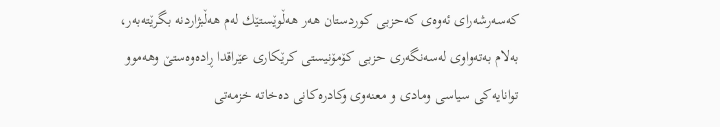كه‌سه‌رشه‌رای‌ ئه‌وه‌ی‌ كه‌حزبی‌ كوردستان هه‌ر هه‌ڵوێستێك له‌م هه‌ڵبژاردنه‌ بگرێته‌به‌ر، به‌لام به‌ته‌واوی‌ له‌سه‌نگه‌ری‌ حزبی‌ كۆمۆنیستی‌ كرێكاری‌ عێراقدا ڕاده‌وه‌ستێ‌ وهه‌موو توانایه‌كی‌ سیاسی‌ ومادی‌ و معنه‌وی‌ وكادره‌كانی‌ ده‌خاته‌ خزمه‌تی‌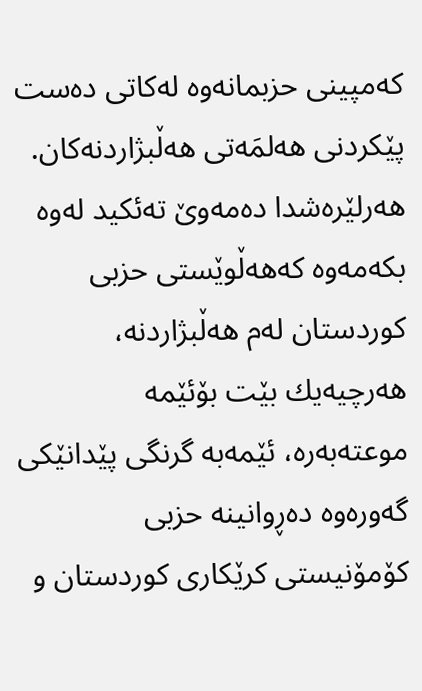كه‌مپینی‌ حزبمانه‌وه‌ له‌كاتی‌ ده‌ست پێكردنی‌ هه‌لمَه‌تی‌ هه‌ڵبژاردنه‌كان. هه‌رلێره‌شدا ده‌مه‌وێ‌ ته‌ئكید له‌وه‌ بكه‌مه‌وه‌ كه‌هه‌ڵوێستی‌ حزبی‌ كوردستان له‌م هه‌ڵبژاردنه‌، هه‌رچیه‌یك بێت بۆئێمه‌ موعته‌به‌ره‌، ئێمه‌به‌ گرنگی‌ پێدانێكی‌ گه‌وره‌وه‌ ده‌ڕوانینه‌ حزبی‌ كۆمۆنیستی‌ كرێكاری‌ كوردستان و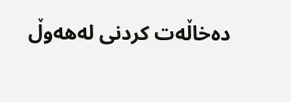ده‌خاڵه‌ت كردنی‌ له‌هه‌وڵ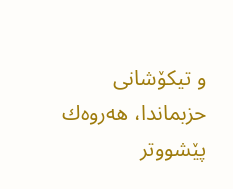و تیكۆشانی‌ حزبماندا، هه‌روه‌ك پێشووتر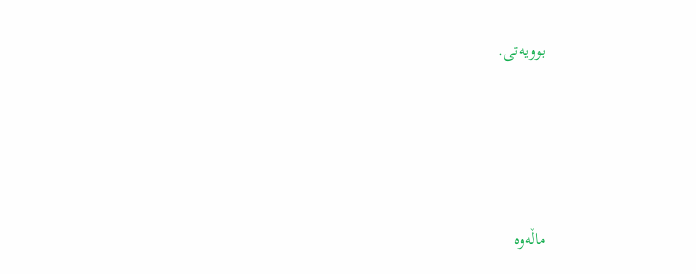بوویه‌تی‌.




ماڵه‌وه